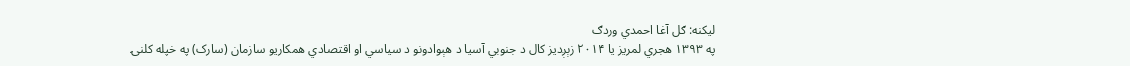لیکنه: ګل آغا احمدي وردګ
په ۱۳۹۳ هجري لمریز یا ۲۰۱۴ زېږدیز کال د جنوبي آسیا د هېوادونو د سیاسي او اقتصادي همکاریو سازمان (سارک) په خپله کلنۍ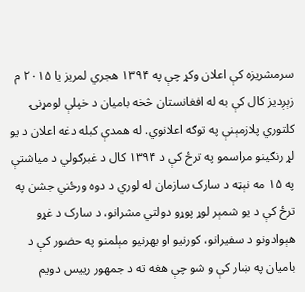سرمشریزه کې اعلان وکړ چې په ۱۳۹۴ هجري لمریز یا ۲۰۱۵ م زېږدیز کال کې به له افغانستان څخه بامیان د خپلې لومړنۍ کلتوري پلازمېنې په توګه اعلانوي. له همدې کبله دغه اعلان د یو لړ رنګینو مراسمو په ترځ کې د ۱۳۹۴ کال د غبرګولي د میاشتې په ۱۵ مه نېټه د سارک سازمان له لوري د دوه ورځني جشن په ترځ کې د یو شمېر لوړ پوړو دولتي مشرانو، د سارک د غړو هېوادونو د سفیرانو، کورنیو او بهرنیو مېلمنو په حضور کې د بامیان په ښار کې و شو چې هغه ته د جمهور رییس دویم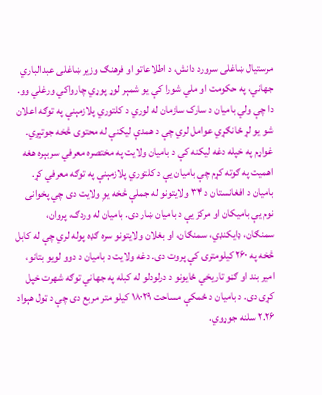مرستیال ښاغلی سرورد دانش، د اطلاعاتو او فرهنګ وزیر ښاغلی عبدالباري جهاني، په حکومت او ملي شورا کې یو شمېر لوړ پوړي چارواکي ورغلي وو. دا چې ولي بامیان د سارک سازمان له لوري د کلتوري پلازمېنې په توګه اعلان شو یو لړ ځانګړي عوامل لري چې د همدې لیکنې له محتوی څخه جوتېږي. غواړم په خپله دغه لیکنه کې د بامیان ولایت په مختصره معرفي سربېره هغه اهمیت په ګوته کړم چې بامیان یې د کلتوري پلازمېنې په توګه معرفي کړ. بامیان د افغانستان د ۳۴ ولایتونو له جملې څخه یوِ ولایت دی چي پخوانی نوم یې بامیکان او مرکز یې د بامیان ښار دی. بامیان له وردګ، پروان، سمنګان، ډایکنډي، سمنګان، او بغلان ولایتونو سره ګډه پوله لري چې له کابل څخه په ۲۶۰ کیلومترۍ کې پروت دی. دغه ولایت د بامیان د دوو لویو بتانو، امیر بند او ګڼو تاریخي ځایونو د درلودلو له کبله په جهاني توګه شهرت خپل کړی دی. د بامیان د ځمکې مساحت ۱۸۰۲۹ کیلو متر مربع دی چې د ټول هېواد ۲.۲۶ سلنه جوړوي.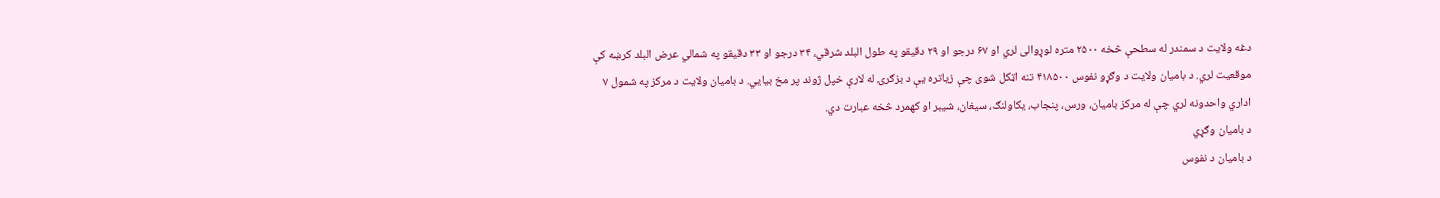دغه ولایت د سمندر له سطحې څخه ۲۵۰۰ متره لوړوالی لري او ۶۷ درجو او ۲۹ دقیقو په طول البلد شرقي، ۳۴ درجو او ۳۳ دقیقو په شمالي عرض البلد کرښه کې موقعیت لري. د بامیان ولایت د وګړو نفوس ۴۱۸۵۰۰ تنه اټکل شوی چې زیاتره یې د بزګرۍ له لارې خپل ژوند پر مخ بیایي. د بامیان ولایت د مرکز په شمول ۷ اداري واحدونه لري چې له مرکز بامیان، ورس، پنجاب، یکاولنګ، سیغان، شیبر او کهمرد څخه عبارت دي.
د بامیان وګړي
د بامیان د نفوس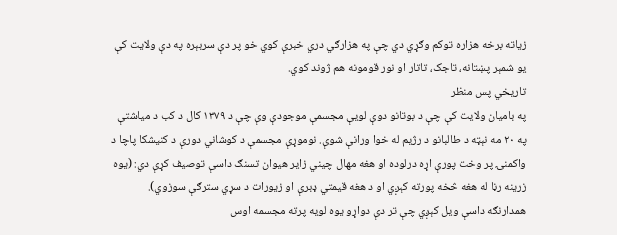زیاته برخه هزاره توکم وګړي دي چې په هزارګي دري خبرې کوي خو پر دې سربېره په دې ولایت کې یو شمېر پښتانه، تاجک، تاتار او نور قومونه هم ژوند کوي.
تاریخي پس منظر
په بامیان ولایت کې چې د بوتانو دوې لویې مجسمې موجودې وې چې د ۱۳۷۹ کال د کب د میاشتې په ۲۰ مه نېټه د طالبانو د رژیم له خوا ورانې شوې. نوموړې مجسمې د کوشاني دورې د کنیشکا پاچا د واکمنۍ پر وخت پورې اړه درلوده او هغه مهال چیني زایر هیوان تسنګ داسې توصیف کړې دي: (یوه زرینه رڼا له هغه څخه پورته کېږي او د هغه قیمتي ډبرې او زیورات د سړي سترګې سوزوي). همدارنګه داسې ویل کېږي چې تر دې دواړو یوه لویه پرته مجسمه اوس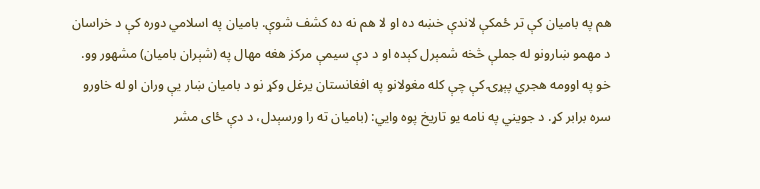هم په بامیان کې تر ځمکې لاندې خښه ده او لا هم نه ده کشف شوې. بامیان په اسلامي دوره کې د خراسان د مهمو ښارونو له جملې څخه شمېرل کېده او د دې سیمې مرکز هغه مهال په (شېران بامیان) مشهور وو. خو په اوومه هجري پېړۍ کې چې کله مغولانو په افغانستان یرغل وکړ نو د بامیان ښار یې وران او له خاورو سره برابر کړ. د جویني په نامه یو تاریخ پوه وايي: (بامیان ته را ورسېدل، د دې ځای مشر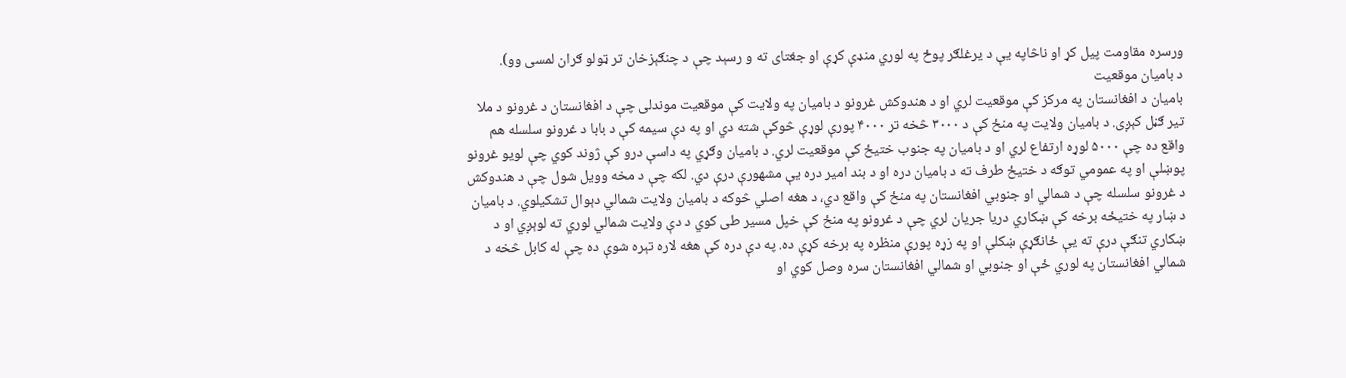ورسره مقاومت پيل کړ او ناڅاپه یې د یرغلګر پوځ په لوري منډې کړې او جغتای ته و رسېد چې د چنګېزخان تر ټولو ګران لمسی وو).
د بامیان موقعیت
بامیان د افغانستان په مرکز کې موقعیت لري او د هندوکش غرونو د بامیان په ولایت کې موقعیت موندلی چې د افغانستان د غرونو د ملا تیر ګڼل کېږی. د بامیان ولایت په منځ کې د ۳۰۰۰ څخه تر ۴۰۰۰ پورې لوړې څوکې شته دي او په دې سیمه کې د بابا د غرونو سلسله هم واقع ده چې ۵۰۰۰ لوړه ارتفاع لري او د بامیان په جنوب ختیځ کې موقعیت لري. د بامیان وګړي په داسې درو کې ژوند کوي چې لویو غرونو پوښلې او په عمومي توګه د ختیځ طرف ته د بامیان دره او د بند امیر دره یې مشهورې درې دي. لکه چې د مخه وویل شول چې د هندوکش د غرونو سلسله چې د شمالي او جنوبي افغانستان په منځ کې واقع دي، د هغه اصلي څوکه د بامیان ولایت شمالي دېوال تشکیلوي. د بامیان د ښار په ختیځه برخه کې ښکاري دریا جریان لري چې د غرونو په منځ کې خپل مسیر طی کوي د دې ولایت شمالي لوري ته لوېږي او د ښکاري تنګې درې ته یې ځانګړې ښکلې او په زړه پورې منظره په برخه کړې ده. په دې دره کې هغه لاره تېره شوې ده چې له کابل څخه د شمالي افغانستان په لوري ځې او جنوبي او شمالي افغانستان سره وصل کوي او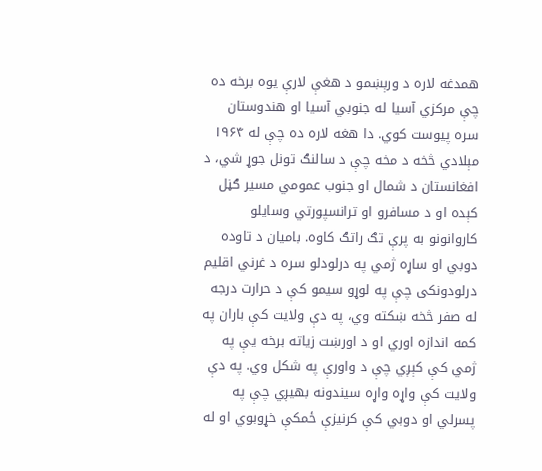همدغه لاره د ورېښمو د هغې لارې یوه برخه ده چې مرکزي آسیا له جنوبي آسیا او هندوستان سره پیوست کوي. دا هغه لاره ده چې له ۱۹۶۴ مېلادي څخه د مخه چې د سالنګ تونل جوړ شي، د افغانستان د شمال او جنوب عمومي مسیر ګڼل کېده او د مسافرو او ترانسپورتي وسایلو کاروانونو به پرې تګ راتګ کاوه. بامیان د تاوده دوبي او ساړه ژمي په درلودلو سره د غرني اقلیم درلودونکی چې په لوړو سیمو کې د حرارت درجه له صفر څخه ښکته وي، په دې ولایت کې باران په کمه اندازه اوري او د اورښت زیاته برخه یې په ژمي کې کېږي چې د واورې په شکل وي. په دې ولایت کې واړه واړه سیندونه بهیږي چې په پسرلي او دوبي کې کرنیزې ځمکې خړوبوي او له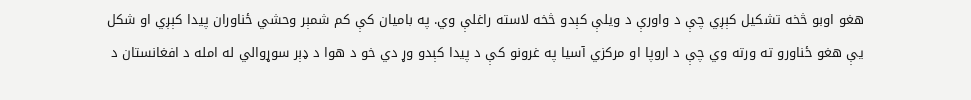هغو اوبو څخه تشکیل کېږي چې د واورې د ویلې کېدو څخه لاسته راغلې وي. په بامیان کې کم شمېر وحشي ځناوران پیدا کېږي او شکل یې هغو ځناورو ته ورته وي چې د اروپا او مرکزي آسیا په غرونو کې د پیدا کېدو وړ دي خو د هوا د ډېر سوړوالي له امله د افغانستان د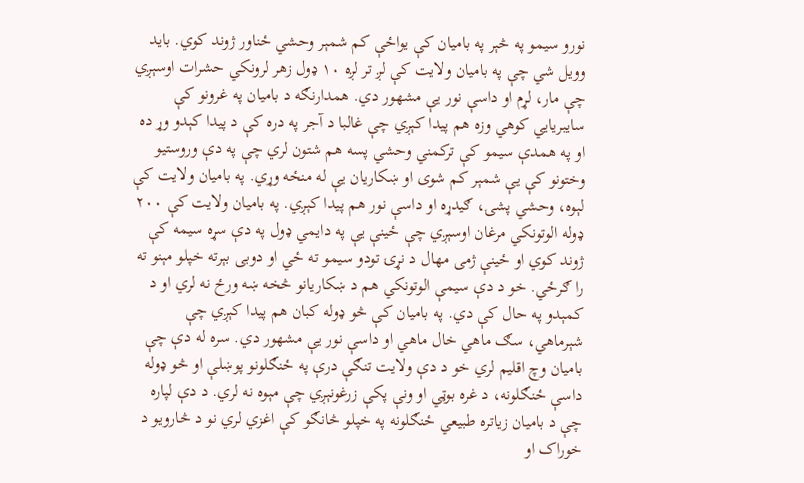نورو سیمو په څېر په بامیان کې یواځې کم شمېر وحشي ځناور ژوند کوي. باید وویل شي چې په بامیان ولایت کې لږ تر لږه ۱۰ ډول زهر لرونکي حشرات اوسېږي چې مار، لړم او داسې نور یې مشهور دي. همدارنګه د بامیان په غرونو کې سایبریايي کوهي وزه هم پیدا کېږي چې غالبا د آجر په دره کې د پیدا کېدو وړ ده او په همدې سیمو کې ترکمني وحشي پسه هم شتون لري چې په دې وروستیو وختونو کې یې شمېر کم شوی او ښکاریان یې له منځه وړي. په بامیان ولایت کې لېوه، وحشي پشۍ، ګیدړه او داسې نور هم پیدا کېږي. په بامیان ولایت کې ۲۰۰ ډوله الوتونکي مرغان اوسېږي چې ځینې یې په دایمي ډول په دې سړه سیمه کې ژوند کوي او ځینې ژمی مهال د نړۍ تودو سیمو ته ځي او دوبی بېرته خپلو مېنو ته را ګرځي. خو د دې سیمې الوتونکي هم د ښکاریانو څخه ښه ورځ نه لري او د کمېدو په حال کې دي. په بامیان کې څو ډوله کبان هم پیدا کېږي چې شېرماهي، سګ ماهي خال ماهي او داسې نور یې مشهور دي. سره له دې چې بامیان وچ اقلیم لري خو د دې ولایت تنګې درې په ځنګلونو پوښلې او څو ډوله داسې ځنګلونه، د غره بوټي او ونې پکې زرغونېږي چې مېوه نه لري. د دې لپاره چې د بامیان زیاتره طبیعي ځنګلونه په خپلو څانګو کې اغزي لري نو د څارویو د خوراک او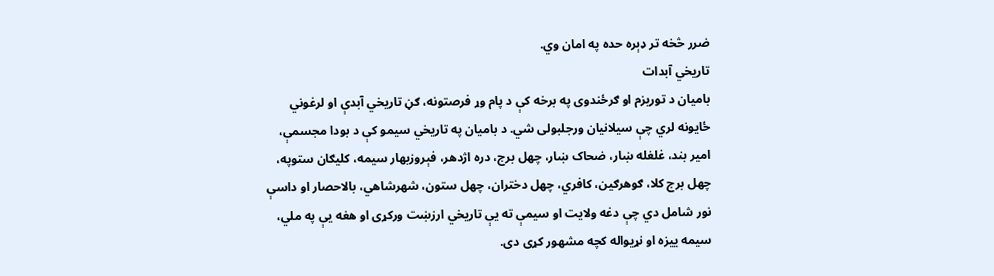ضرر څخه تر ډېره حده په امان وي.
تاریخي آبدات
بامیان د توریزم او ګرځندوی په برخه کې د پام وړ فرصتونه، ګڼ تاریخي آبدې او لرغوني ځایونه لري چې سیلانیان ورجلبولی شي. د بامیان په تاریخي سیمو کې د بودا مجسمې، امیر بند، غلغله ښار، ضحاک ښار، چهل برج، دره اژدهر، فېروزبهار سیمه، کلیګان ستوپه، چهل برج کلا، ګوهرګین، کافري، چهل دختران، چهل ستون، شهرشاهي، بالاحصار او داسې نور شامل دي چې دغه ولایت او سیمې ته یې تاریخي ارزښت ورکړی او هغه یې په ملي، سیمه ییزه او نړیواله کچه مشهور کړی دی.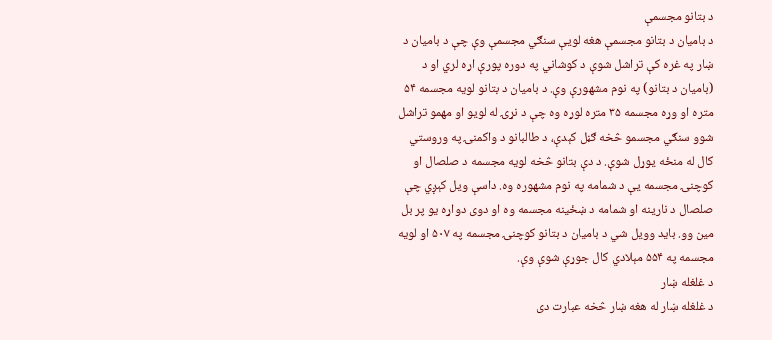د بتانو مجسمې
د بامیان د بتانو مجسمې هغه لویې سنګي مجسمې وې چې د بامیان د ښار په غره کې تراشل شوې د کوشاني په دوره پورې اړه لري او د (بامیان د بتانو) په نوم مشهورې وې. د بامیان د بتانو لویه مجسمه ۵۴ متره او وړه مجسمه ۳۵ متره لوړه وه چې د نړۍ له لویو او مهمو تراشل شوو سنګي مجسمو څخه ګڼل کېدې، د طالبانو د واکمنۍ په وروستي کال له منځه یوړل شوې. د دې بتانو څخه لویه مجسمه د صلصال او کوچنۍ مجسمه یې د شمامه په نوم مشهوره وه. داسې ویل کېږي چې صلصال د نارینه او شمامه د ښځینه مجسمه وه او دوی دواړه یو پر بل مین وو. باید وویل شي د بامیان د بتانو کوچنۍ مجسمه په ۵۰۷ او لویه مجسمه په ۵۵۴ مېلادي کال جوړې شوې وې.
د غلغله ښار
د غلغله ښار له هغه ښار څخه عبارت دی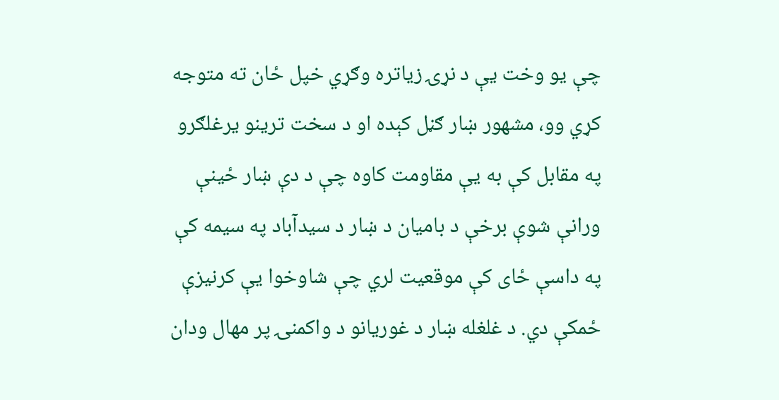چې یو وخت یې د نړۍ زیاتره وګړي خپل ځان ته متوجه کړي وو، مشهور ښار ګڼل کېده او د سخت ترینو یرغلګرو په مقابل کې به یې مقاومت کاوه چې د دې ښار ځینې ورانې شوې برخې د بامیان د ښار د سیدآباد په سیمه کې په داسې ځای کې موقعیت لري چې شاوخوا یې کرنیزې ځمکې دي. د غلغله ښار د غوریانو د واکمنۍ پر مهال ودان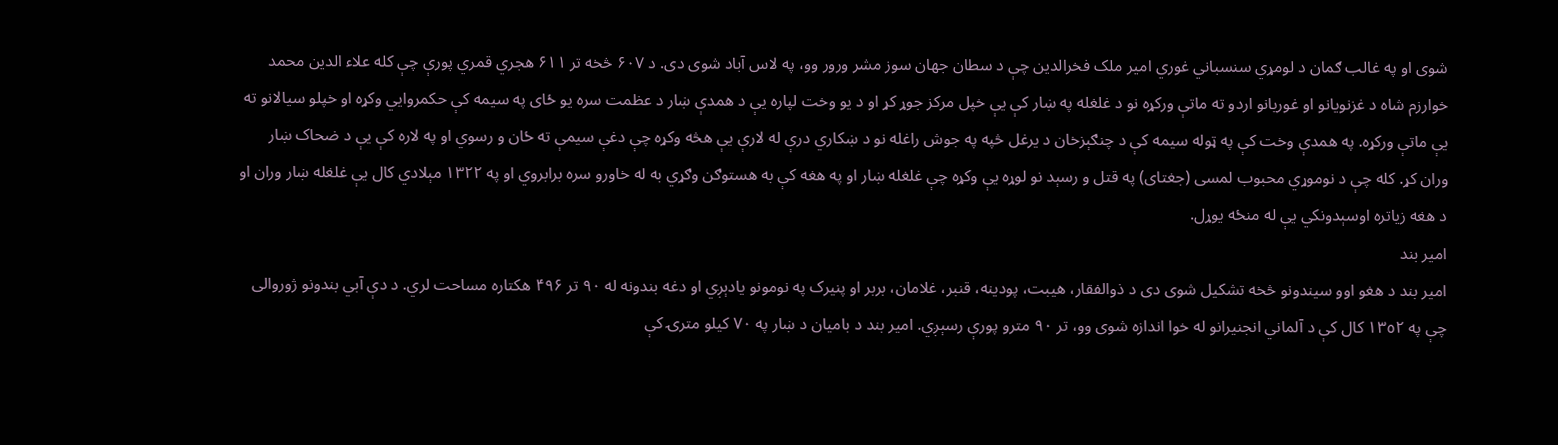شوی او په غالب ګمان د لومړي سنسباني غوري امیر ملک فخرالدین چې د سطان جهان سوز مشر ورور وو، په لاس آباد شوی دی. د ۶۰۷ څخه تر ۶۱۱ هجري قمري پورې چې کله علاء الدین محمد خوارزم شاه د غزنویانو او غوریانو اردو ته ماتې ورکړه نو د غلغله په ښار کې یې خپل مرکز جوړ کړ او د یو وخت لپاره یې د همدې ښار د عظمت سره یو ځای په سیمه کې حکمروايي وکړه او خپلو سیالانو ته یې ماتې ورکړه. په همدې وخت کې په ټوله سیمه کې د چنګېزخان د یرغل څپه په جوش راغله نو د ښکاري درې له لارې یې هڅه وکړه چې دغې سیمې ته ځان و رسوي او په لاره کې یې د ضحاک ښار وران کړ. کله چې د نوموړي محبوب لمسی (جغتای) په قتل و رسېد نو لوړه یې وکړه چې غلغله ښار او په هغه کې به هستوګن وګړي به له خاورو سره برابروي او په ۱۳۲۲ مېلادي کال یې غلغله ښار وران او د هغه زیاتره اوسېدونکي یې له منځه یوړل.
امیر بند
امیر بند د هغو اوو سیندونو څخه تشکیل شوی دی د ذوالفقار، هیبت، پودینه، قنبر، غلامان، بربر او پنيرک په نومونو یادېږي او دغه بندونه له ٩٠ تر ۴۹۶ هکتاره مساحت لري. د دې آبي بندونو ژوروالی چې په ١٣٥٢ کال کې د آلماني انجنیرانو له خوا اندازه شوی وو، تر ۹۰ مترو پورې رسېږي. امیر بند د بامیان د ښار په ۷۰ کیلو مترۍ کې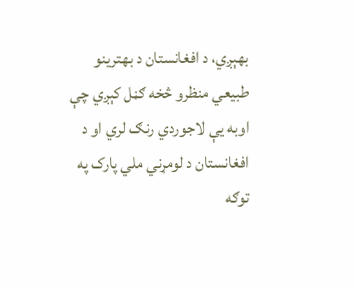بهېږي، د افغانستان د بهترینو طبیعي منظرو څخه ګڼل کېږي چې اوبه یې لاجوردي رنګ لري او د افغانستان د لومړني ملي پارک په توګه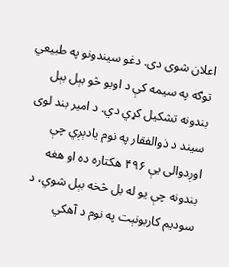اعلان شوی دی. دغو سیندونو په طبیعي توګه په سیمه کې د اوبو څو بېل بېل بندونه تشکیل کړي دي. د امیر بند لوی سیند د ذوالفقار په نوم یادېږي چې اوږدوالی یې ۴۹۶ هکتاره ده او هغه بندونه چې یو له بل څخه بېل شوي، د سودیم کاربونېت په نوم د آهکي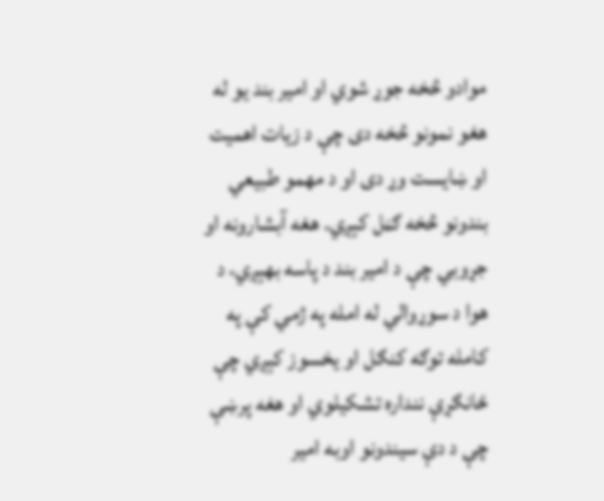موادو څخه جوړ شوي او امیر بند یو له هغو نمونو څخه دی چې د زیات اهمیت او ښایست وړ دی او د مهمو طبیعي بندونو څخه ګڼل کېږي. هغه آبشارونه او جړوبي چې د امیر بند د پاسه بهېږي، د هوا د سوړوالي له امله په ژمي کې په کامله توګه کنګل او یخسوز کېږي چې ځانګړې ننداره تشکیلوي او هغه پرښې چې د دې سیندونو اوبه امیر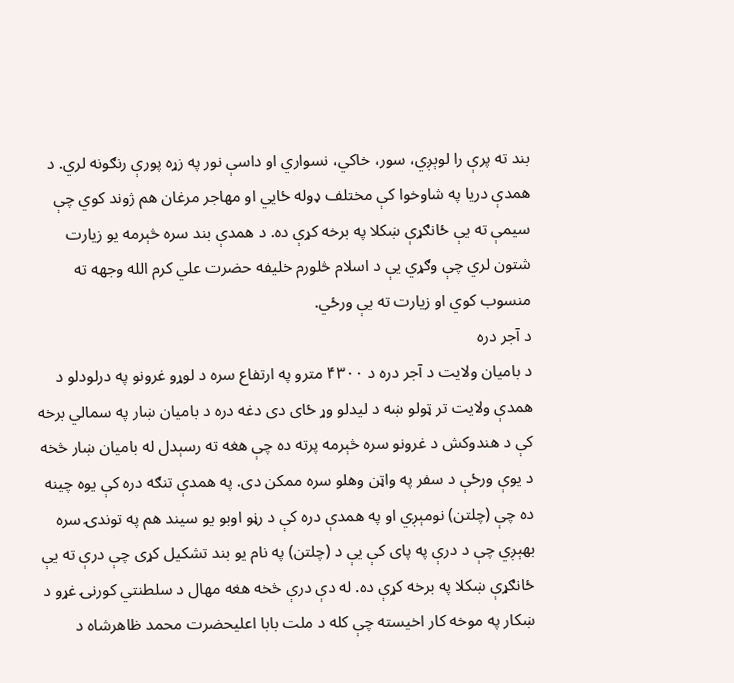بند ته پرې را لوېږي، سور، خاکي، نسواري او داسې نور په زړه پورې رنګونه لري. د همدې دریا په شاوخوا کې مختلف ډوله ځایي او مهاجر مرغان هم ژوند کوي چې سیمې ته یې ځانګړې ښکلا په برخه کړې ده. د همدې بند سره څېرمه یو زیارت شتون لري چې وګړي یې د اسلام څلورم خلیفه حضرت علي کرم الله وجهه ته منسوب کوي او زیارت ته یې ورځي.
د آجر دره
د بامیان ولایت د آجر دره د ۴۳۰۰ مترو په ارتفاع سره د لوړو غرونو په درلودلو د همدې ولایت تر ټولو ښه د لیدلو وړ ځای دی دغه دره د بامیان ښار په سمالي برخه کې د هندوکش د غرونو سره څېرمه پرته ده چې هغه ته رسېدل له بامیان ښار څخه د یوې ورځې د سفر په واټن وهلو سره ممکن دی. په همدې تنګه دره کې یوه چینه ده چې (چلتن) نومېږي او په همدې دره کې د رڼو اوبو یو سیند هم په توندۍ سره بهېږي چې د درې په پای کې یې د (چلتن) په نام یو بند تشکیل کړی چې درې ته یې ځانګړې ښکلا په برخه کړې ده. له دې درې څخه هغه مهال د سلطنتي کورنۍ غړو د ښکار په موخه کار اخیسته چې کله د ملت بابا اعلیحضرت محمد ظاهرشاه د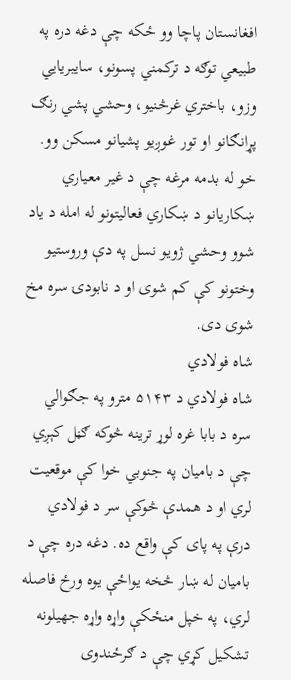افغانستان پاچا وو ځکه چې دغه دره په طبیعي توګه د ترکمني پسونو، سایبریایي وزو، باختري غرڅنیو، وحشي پشي رنګ پړانګانو او تور غوږیو پشیانو مسکن وو. خو له بدمه مرغه چې د غیر معیاري ښکاریانو د ښکاري فعالیتونو له امله د یاد شوو وحشي ژویو نسل په دې وروستیو وختونو کې کم شوی او د نابودۍ سره مخ شوی دی.
شاه فولادي
شاه فولادي د ۵۱۴۳ مترو په جګوالي سره د بابا غره لوړ ترینه څوکه ګڼل کېږي چې د بامیان په جنوبي خوا کې موقعیت لري او د همدې څوکې سر د فولادي درې په پای کې واقع ده. دغه دره چې د بامیان له ښار څخه یواځې یوه ورځ فاصله لري، په خپل منځکې واړه واړه جهیلونه تشکیل کړي چې د ګرځندوی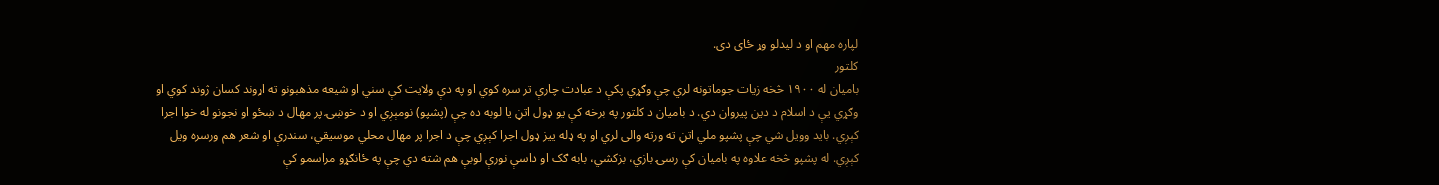لپاره مهم او د لیدلو وړ ځای دی.
کلتور
بامیان له ۱۹۰۰ څخه زیات جوماتونه لري چې وګړي پکې د عبادت چارې تر سره کوي او په دې ولایت کې سني او شیعه مذهبونو ته اړوند کسان ژوند کوي او وګړي یې د اسلام د دین پیروان دي. د بامیان د کلتور په برخه کې یو ډول اتڼ یا لوبه ده چې (پشپو) نومېږي او د خوښۍ پر مهال د ښځو او نجونو له خوا اجرا کېږي. باید وویل شي چې پشپو ملي اتڼ ته ورته والی لري او په ډله ییز ډول اجرا کېږي چې د اجرا پر مهال محلي موسیقي، سندرې او شعر هم ورسره ویل کېږي. له پشپو څخه علاوه په بامیان کې رسۍ بازي، بزکشي، بابه ګک او داسې نورې لوبې هم شته دي چې په ځانګړو مراسمو کې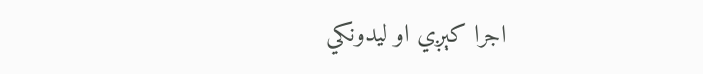اجرا کېږي او لیدونکي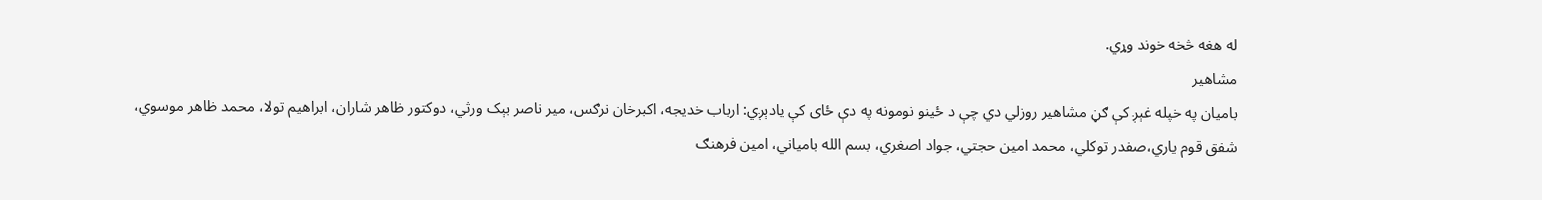له هغه څخه خوند وړي.
مشاهیر
بامیان په خپله غېږ کې ګڼ مشاهیر روزلي دي چې د ځینو نومونه په دې ځای کې یادېږي: ارباب خدیجه، اکبرخان نرګس، میر ناصر بېک ورثي، دوکتور ظاهر شاران، ابراهیم تولا، محمد ظاهر موسوي، شفق قوم یاري،صفدر توکلي، محمد امین حجتي، جواد اصغري، بسم الله بامیاني، امین فرهنګ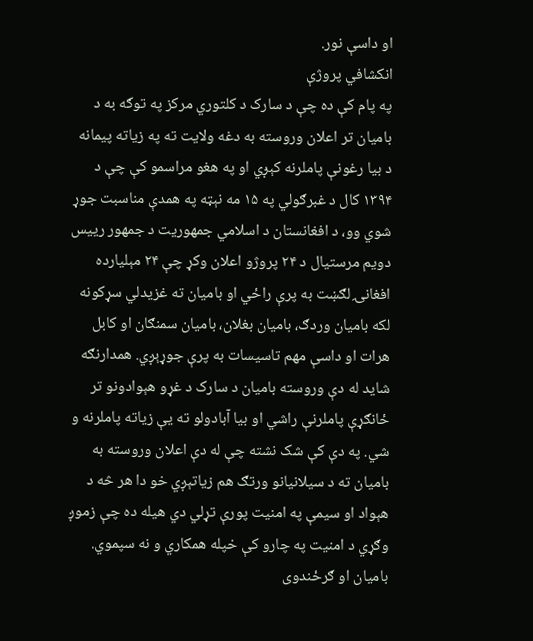او داسې نور.
انکشافي پروژې
په پام کې ده چې د سارک د کلتوري مرکز په توګه به د بامیان تر اعلان وروسته به دغه ولایت ته په زیاته پیمانه د بیا رغونې پاملرنه کېږي او په هغو مراسمو کې چې د ۱۳۹۴ کال د غبرګولي په ۱۵ مه نېټه په همدې مناسبت جوړ شوي وو، د افغانستان د اسلامي جمهوریت د جمهور رییس دویم مرستیال د ۲۴ پروژو اعلان وکړ چې ۲۴ مېلیارده افغانۍ لګښت به پرې راځي او بامیان ته غزیدلي سړکونه لکه بامیان وردګ، بامیان بغلان، بامیان سمنګان او کابل هرات او داسې مهم تاسیسات به پرې جوړېږي. همدارنګه شاید له دې وروسته بامیان د سارک د غړو هېوادونو تر ځانګړې پاملرنې راشي او بیا آبادولو ته یې زیاته پاملرنه و شي. په دې کې شک نشته چې له دې اعلان وروسته به بامیان ته د سیلانیانو ورتګ هم زیاتېږي خو دا هر څه د هېواد او سیمې په امنیت پورې تړلي دي هیله ده چې زموږ وګړي د امنیت په چارو کې خپله همکاري و نه سپموي.
بامیان او ګرځندوی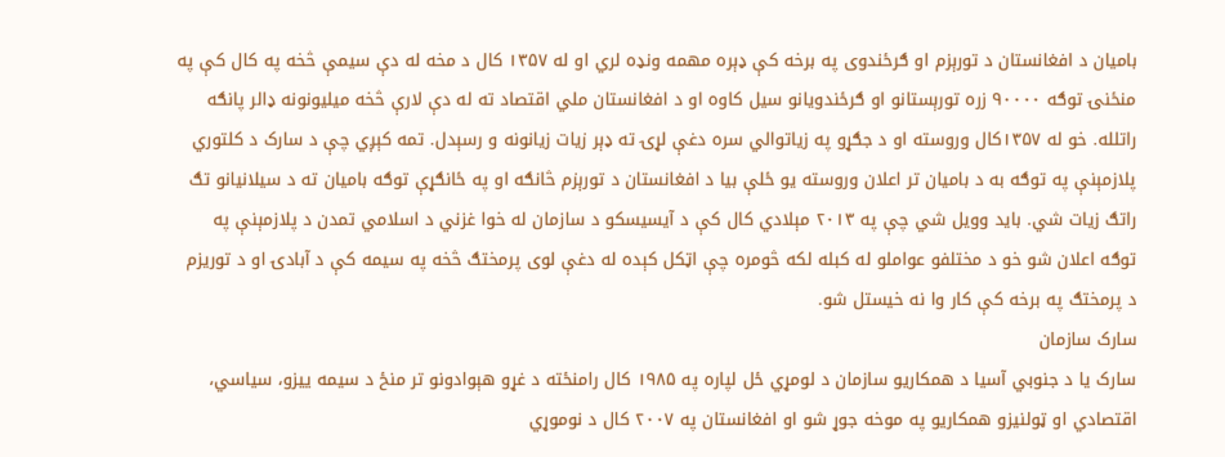بامیان د افغانستان د تورېزم او ګرځندوی په برخه کې ډېره مهمه ونډه لري او له ۱۳۵۷ کال د مخه له دې سیمې څخه په کال کې په منځنۍ توګه ۹۰۰۰۰ زره تورېستانو او ګرځندویانو سیل کاوه او د افغانستان ملي اقتصاد ته له دې لارې څخه میلیونونه ډالر پانګه راتلله. خو له ۱۳۵۷کال وروسته او د جګړو په زیاتوالي سره دغې لړۍ ته ډېر زیات زیانونه و رسېدل. تمه کېږي چې د سارک د کلتوري پلازمېنې په توګه به د بامیان تر اعلان وروسته یو ځلې بیا د افغانستان د تورېزم څانګه او په ځانګړې توګه بامیان ته د سیلانیانو تګ راتګ زیات شي. باید وویل شي چې په ۲۰۱۳ مېلادي کال کې د آیسیسکو د سازمان له خوا غزني د اسلامي تمدن د پلازمېنې په توګه اعلان شو خو د مختلفو عواملو له کبله لکه څومره چې اټکل کېده له دغې لوی پرمختګ څخه په سیمه کې د آبادۍ او د توریزم د پرمختګ په برخه کې کار وا نه خیستل شو.
سارک سازمان
سارک یا د جنوبي آسیا د همکاریو سازمان د لومړي ځل لپاره په ۱۹۸۵ کال رامنځته د غړو هېوادونو تر منځ د سیمه ییزو، سیاسي، اقتصادي او ټولنیزو همکاریو په موخه جوړ شو او افغانستان په ۲۰۰۷ کال د نوموړي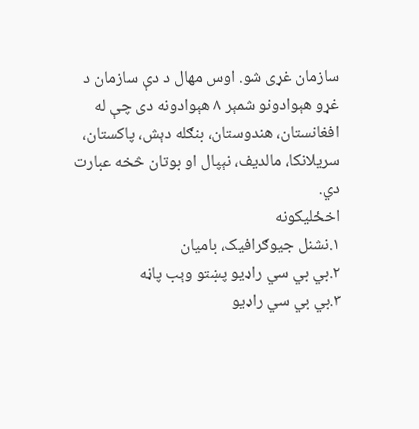سازمان غړی شو. اوس مهال د دې سازمان د غړو هېوادونو شمېر ۸ هېوادونه دی چې له افغانستان، هندوستان، بنګله دېش، پاکستان، سریلانکا، مالدیف، نېپال او بوتان څخه عبارت دي.
اخځلیکونه
۱.نشنل جیوګرافیک، بامیان
۲.بي بي سي راډیو پښتو وېب پاڼه
۳.بي بي سي راډیو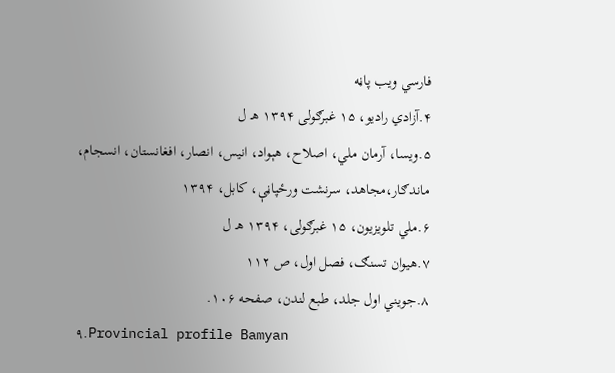فارسي ویب پاڼه
۴.آزادي رادیو، ۱۵ غبرګولی ۱۳۹۴ هـ ل
۵.ویسا، آرمان ملي، اصلاح، هېواد، انیس، انصار، افغانستان، انسجام، ماندګار،مجاهد، سرنشت ورځپاڼې، کابل، ۱۳۹۴
۶.ملي تلویزیون، ۱۵ غبرګولی، ۱۳۹۴ هـ ل
۷.هیوان تسنګ، فصل اول، ص ۱۱۲
۸.جویني اول جلد، طبع لندن، صفحه ۱۰۶.
۹.Provincial profile Bamyan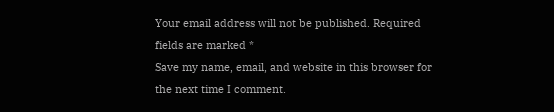Your email address will not be published. Required fields are marked *
Save my name, email, and website in this browser for the next time I comment.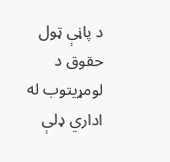د پاڼې ټول حقوق د لومړيتوب له اداري ډلې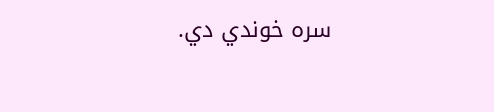سره خوندي دي.